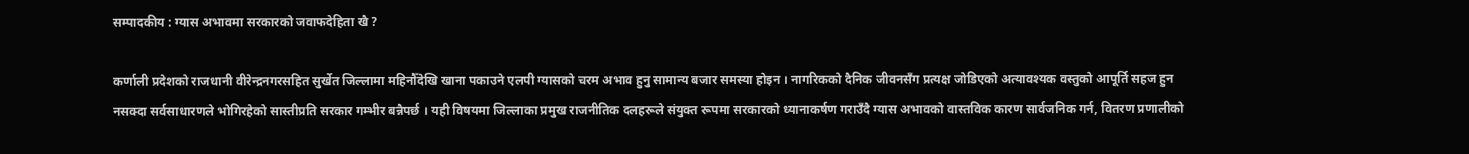सम्पादकीय : ग्यास अभावमा सरकारको जवाफदेहिता खै ?

कर्णाली प्रदेशको राजधानी वीरेन्द्रनगरसहित सुर्खेत जिल्लामा महिनौँदेखि खाना पकाउने एलपी ग्यासको चरम अभाव हुनु सामान्य बजार समस्या होइन । नागरिकको दैनिक जीवनसँग प्रत्यक्ष जोडिएको अत्यावश्यक वस्तुको आपूर्ति सहज हुन नसक्दा सर्वसाधारणले भोगिरहेको सास्तीप्रति सरकार गम्भीर बन्नैपर्छ । यही विषयमा जिल्लाका प्रमुख राजनीतिक दलहरूले संयुक्त रूपमा सरकारको ध्यानाकर्षण गराउँदै ग्यास अभावको वास्तविक कारण सार्वजनिक गर्न, वितरण प्रणालीको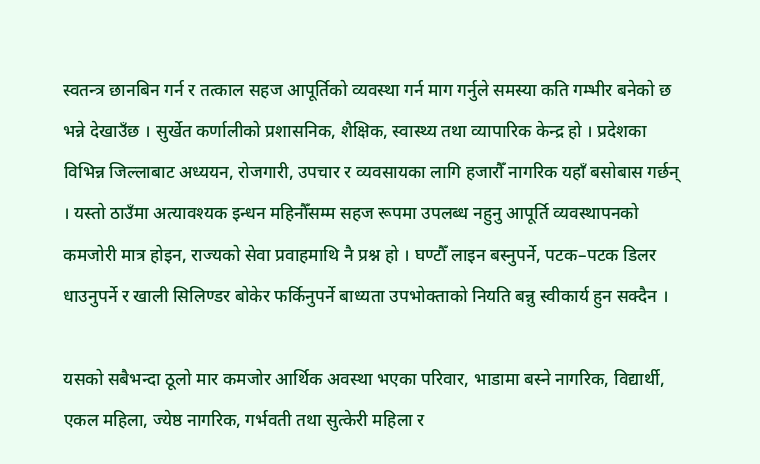स्वतन्त्र छानबिन गर्न र तत्काल सहज आपूर्तिको व्यवस्था गर्न माग गर्नुले समस्या कति गम्भीर बनेको छ भन्ने देखाउँछ । सुर्खेत कर्णालीको प्रशासनिक, शैक्षिक, स्वास्थ्य तथा व्यापारिक केन्द्र हो । प्रदेशका विभिन्न जिल्लाबाट अध्ययन, रोजगारी, उपचार र व्यवसायका लागि हजारौँ नागरिक यहाँ बसोबास गर्छन् । यस्तो ठाउँमा अत्यावश्यक इन्धन महिनौँसम्म सहज रूपमा उपलब्ध नहुनु आपूर्ति व्यवस्थापनको कमजोरी मात्र होइन, राज्यको सेवा प्रवाहमाथि नै प्रश्न हो । घण्टौँ लाइन बस्नुपर्ने, पटक–पटक डिलर धाउनुपर्ने र खाली सिलिण्डर बोकेर फर्किनुपर्ने बाध्यता उपभोक्ताको नियति बन्नु स्वीकार्य हुन सक्दैन ।

यसको सबैभन्दा ठूलो मार कमजोर आर्थिक अवस्था भएका परिवार, भाडामा बस्ने नागरिक, विद्यार्थी, एकल महिला, ज्येष्ठ नागरिक, गर्भवती तथा सुत्केरी महिला र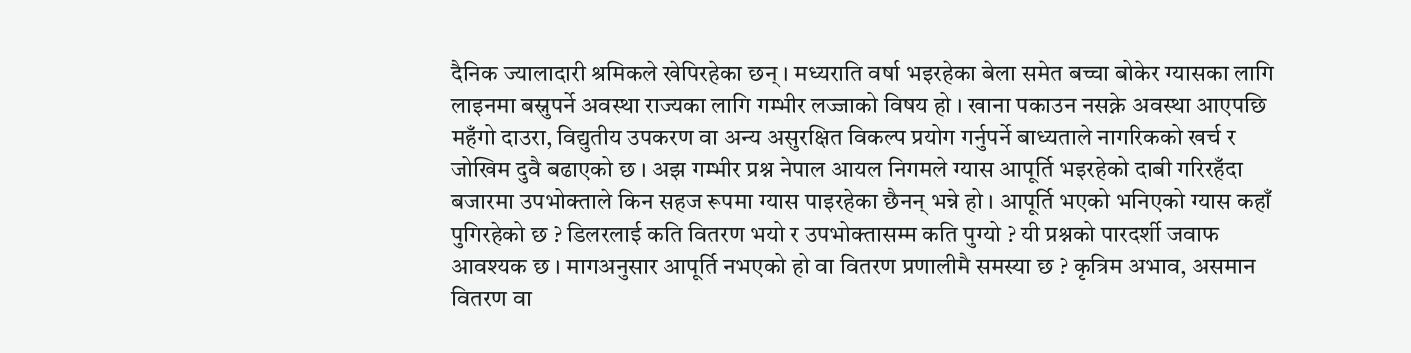दैनिक ज्यालादारी श्रमिकले खेपिरहेका छन् । मध्यराति वर्षा भइरहेका बेला समेत बच्चा बोकेर ग्यासका लागि लाइनमा बस्नुपर्ने अवस्था राज्यका लागि गम्भीर लज्जाको विषय हो । खाना पकाउन नसक्ने अवस्था आएपछि महँगो दाउरा, विद्युतीय उपकरण वा अन्य असुरक्षित विकल्प प्रयोग गर्नुपर्ने बाध्यताले नागरिकको खर्च र जोखिम दुवै बढाएको छ । अझ गम्भीर प्रश्न नेपाल आयल निगमले ग्यास आपूर्ति भइरहेको दाबी गरिरहँदा बजारमा उपभोक्ताले किन सहज रूपमा ग्यास पाइरहेका छैनन् भन्ने हो । आपूर्ति भएको भनिएको ग्यास कहाँ पुगिरहेको छ ? डिलरलाई कति वितरण भयो र उपभोक्तासम्म कति पुग्यो ? यी प्रश्नको पारदर्शी जवाफ आवश्यक छ । मागअनुसार आपूर्ति नभएको हो वा वितरण प्रणालीमै समस्या छ ? कृत्रिम अभाव, असमान वितरण वा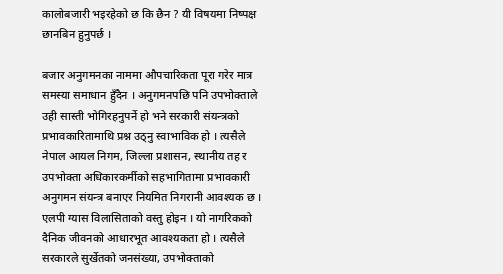कालोबजारी भइरहेको छ कि छैन ? यी विषयमा निष्पक्ष छानबिन हुनुपर्छ ।

बजार अनुगमनका नाममा औपचारिकता पूरा गरेर मात्र समस्या समाधान हुँदैन । अनुगमनपछि पनि उपभोक्ताले उही सास्ती भोगिरहनुपर्ने हो भने सरकारी संयन्त्रको प्रभावकारितामाथि प्रश्न उठ्नु स्वाभाविक हो । त्यसैले नेपाल आयल निगम, जिल्ला प्रशासन, स्थानीय तह र उपभोक्ता अधिकारकर्मीको सहभागितामा प्रभावकारी अनुगमन संयन्त्र बनाएर नियमित निगरानी आवश्यक छ । एलपी ग्यास विलासिताको वस्तु होइन । यो नागरिकको दैनिक जीवनको आधारभूत आवश्यकता हो । त्यसैले सरकारले सुर्खेतको जनसंख्या, उपभोक्ताको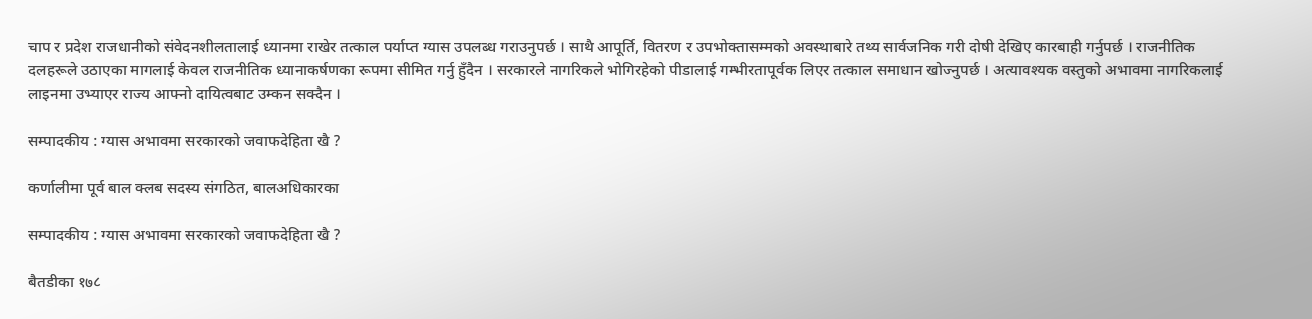चाप र प्रदेश राजधानीको संवेदनशीलतालाई ध्यानमा राखेर तत्काल पर्याप्त ग्यास उपलब्ध गराउनुपर्छ । साथै आपूर्ति, वितरण र उपभोक्तासम्मको अवस्थाबारे तथ्य सार्वजनिक गरी दोषी देखिए कारबाही गर्नुपर्छ । राजनीतिक दलहरूले उठाएका मागलाई केवल राजनीतिक ध्यानाकर्षणका रूपमा सीमित गर्नु हुँदैन । सरकारले नागरिकले भोगिरहेको पीडालाई गम्भीरतापूर्वक लिएर तत्काल समाधान खोज्नुपर्छ । अत्यावश्यक वस्तुको अभावमा नागरिकलाई लाइनमा उभ्याएर राज्य आफ्नो दायित्वबाट उम्कन सक्दैन ।

सम्पादकीय : ग्यास अभावमा सरकारको जवाफदेहिता खै ?

कर्णालीमा पूर्व बाल क्लब सदस्य संगठित, बालअधिकारका

सम्पादकीय : ग्यास अभावमा सरकारको जवाफदेहिता खै ?

बैतडीका १७८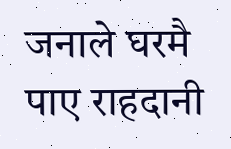जनाले घरमै पाए राहदानी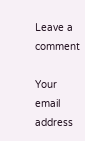Leave a comment

Your email address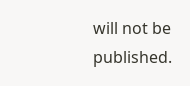will not be published.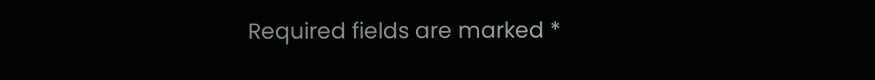Required fields are marked *